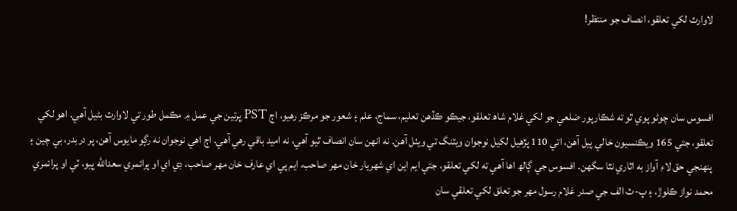لاوارث لکي تعلقو، انصاف جو منتظر!



افسوس سان چوڻو پوي ٿو ته شڪارپور ضلعي جو لکي غلام شاھ تعلقو، جيڪو ڪڏهن تعليم، سماج، علم ۽ شعور جو مرڪز رهيو، اڄ PST ڀرتين جي عمل ۾ مڪمل طور تي لاوارث بڻيل آهي. اهو لکي تعلقو، جتي 165 ويڪنسيون خالي پيل آهن، اتي 110 پڙهيل لکيل نوجوان ويٽنگ تي ويٺل آهن. نه انهن سان انصاف ٿيو آهي، نه اميد باقي رهي آهي. اڄ اهي نوجوان نه رڳو مايوس آهن، پر دربدر، بي چين ۽ پنهنجي حق لاءِ آواز به اٿاري نٿا سگهن. افسوس جي ڳالھ اها آهي ته لکي تعلقو، جتي ايم اين اي شھريار خان مهر صاحب، ايم پي اي عارف خان مهر صاحب، ڊي اي او پرائمري سعدالله ڀيو، ٽي او پرائمري محمد نواز ڪلوڙ، ۽ پ-ٽ الف جي صدر غلام رسول مهر جو تعلق لکي تعلقي سان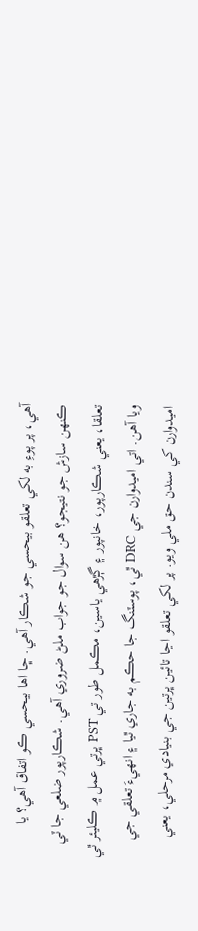آهي، پر پوءِ به لکي تعلقو بيحسي جو شڪار آهي. ڇا اها بيحسي ڪو اتفاق آهي؟ يا ڪنهن سازش جو نتيجو؟ هن سوال جو جواب ملڻ ضروري آهي. شڪارپور ضلعي جا ٽي تعلقا، يعني شڪارپور، خانپور ۽ ڳڙهي ياسين، مڪمل طور تي PST ڀرتي عمل ۾ ڪليئر ٿي ويا آهن. اتي اميدوارن جي DRC ٿي، پوسٽنگ جا حڪم به جاري ٿيا ۽ انهيءَ تعلقي جي اميدوارن کي سندن حق ملي ويو. پر لکي تعلقو اڃا تائين ڀرتين جي بنيادي مرحلي، يعني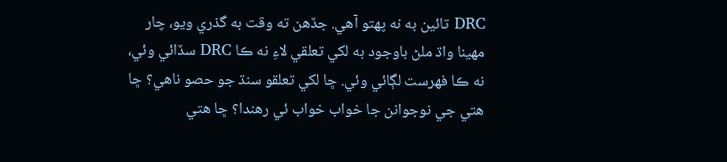DRC تائين به نه پهتو آهي. جڏهن ته وقت به گذري ويو، چار مهينا واڌ ملڻ باوجود به لکي تعلقي لاءِ نه ڪا DRC سڏائي وئي، نه ڪا فهرست لڳائي وئي. ڇا لکي تعلقو سنڌ جو حصو ناهي؟ ڇا هتي جي نوجوانن جا خواب خواب ئي رهندا؟ ڇا هتي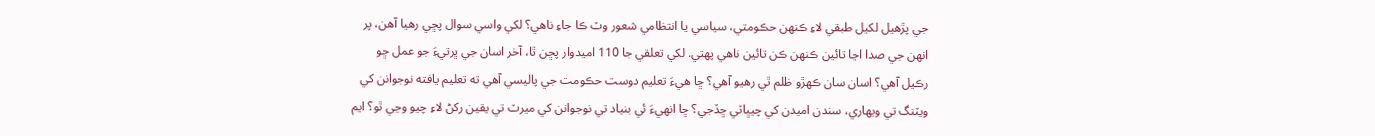جي پڙهيل لکيل طبقي لاءِ ڪنهن حڪومتي، سياسي يا انتظامي شعور وٽ ڪا جاءِ ناهي؟ لکي واسي سوال پڇي رهيا آهن، پر انهن جي صدا اڃا تائين ڪنهن ڪن تائين ناهي پهتي. لکي تعلقي جا 110 اميدوار پڇن ٿا، آخر اسان جي ڀرتيءَ جو عمل ڇو رڪيل آهي؟ اسان سان ڪهڙو ظلم ٿي رهيو آهي؟ ڇا هيءَ تعليم دوست حڪومت جي پاليسي آهي ته تعليم يافته نوجوانن کي ويٽنگ تي ويهاري، سندن اميدن کي چيڀاٽي ڇڏجي؟ ڇا انهيءَ ئي بنياد تي نوجوانن کي ميرٽ تي يقين رکڻ لاءِ چيو وڃي ٿو؟ ايم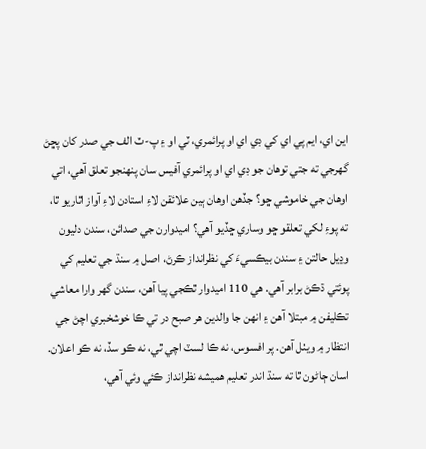اين اي، ايم پي اي کي ڊي اي او پرائمري، ٽي او ۽ پ-ٽ الف جي صدر کان پڇڻ گهرجي ته جتي توهان جو ڊي اي او پرائمري آفيس سان پنهنجو تعلق آهي، اتي اوهان جي خاموشي ڇو؟ جڏهن اوهان ٻين علائقن لاءِ استادن لاءِ آواز اٿاريو ٿا، ته پوءِ لکي تعلقو ڇو وساري ڇڏيو آهي؟ اميدوارن جي صدائن، سندن دليون وڍيل حالتن ۽ سندن بيڪسيءَ کي نظرانداز ڪرڻ، اصل ۾ سنڌ جي تعليم کي پوئتي ڌڪڻ برابر آهي. هي 110 اميدوار ٿڪجي پيا آهن، سندن گهر وارا معاشي تڪليفن ۾ مبتلا آهن ۽ انهن جا والدين هر صبح در تي ڪا خوشخبري اچڻ جي انتظار ۾ ويٺل آهن. پر افسوس، نه ڪا لسٽ اچي ٿي، نه ڪو سڏ، نه ڪو اعلان. اسان ڄاڻون ٿا ته سنڌ اندر تعليم هميشه نظرانداز ڪئي وئي آهي،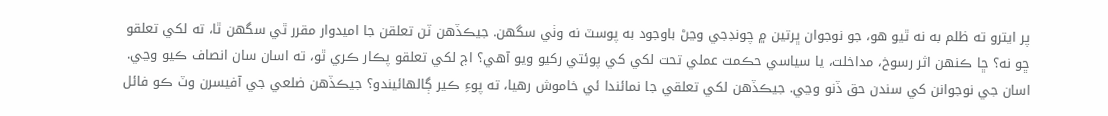پر ايترو ته ظلم به نه ٿيو هو، جو نوجوان ڀرتين ۾ چونڊجي وڃڻ باوجود به پوسٽ نه وٺي سگهن. جيڪڏهن ٽن تعلقن جا اميدوار مقرر ٿي سگهن ٿا، ته لکي تعلقو ڇو نه؟ ڇا ڪنهن اثر رسوخ، مداخلت، يا سياسي حڪمت عملي تحت لکي کي پوئتي رکيو ويو آهي؟ اڄ لکي تعلقو پڪار ڪري ٿو، ته اسان سان انصاف ڪيو وڃي. اسان جي نوجوانن کي سندن حق ڏنو وڃي. جيڪڏهن لکي تعلقي جا نمائندا ئي خاموش رهيا، ته پوءِ ڪير ڳالهائيندو؟ جيڪڏهن ضلعي جي آفيسرن وٽ ڪو فائل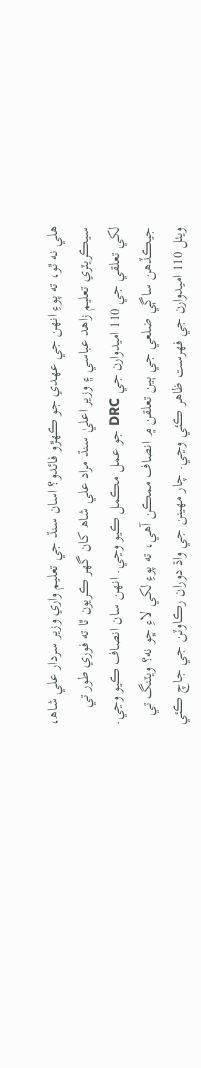هلي نه ٿو، ته پوءِ انهن جي عهدي جو ڪهڙو فائدو؟ اسان سنڌ جي تعليم واري وزير سردار علي شاھ، سيڪريٽري تعليم زاھد عباسي ۽ وزير اعليٰ سنڌ مراد علي شاھ کان گهر ڪريون ٿا ته فوري طور تي لکي تعلقي جي 110 اميدوارن جي DRC جو عمل مڪمل ڪيو وڃي. انهن سان انصاف ڪيو وڃي. جيڪڏهن ساڳي ضلعي جي ٻين تعلقن ۾ انصاف ممڪن آهي، ته پوءِ لکي لاءِ ڇو نه؟ ويٽنگ تي ويٺل 110 اميدوارن جي فهرست ظاهر ڪئي وڃي. چار مهينن جي واڌ دوران رڪاوٽن جي جاچ ڪئي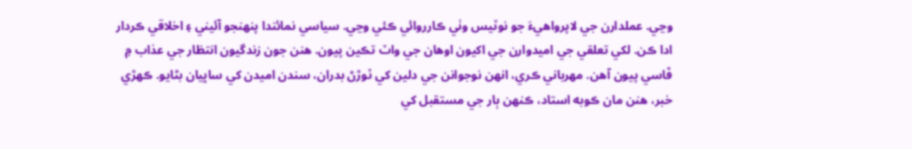وڃي. عملدارن جي لاپرواهيءَ جو نوٽيس وٺي ڪارروائي ڪئي وڃي. سياسي نمائندا پنهنجو آئيني ۽ اخلاقي ڪردار ادا ڪن. لکي تعلقي جي اميدوارن جي اکيون اوهان جي واٽ تڪين پيون. هنن جون زندگيون انتظار جي عذاب ۾ ڦاسي پيون آهن. مهرباني ڪري، انهن نوجوانن جي دلين کي ٽوڙڻ بدران، سندن اميدن کي ساڀيان بڻايو. ڪهڙي خبر، هنن مان ڪوبه استاد، ڪنهن ٻار جي مستقبل کي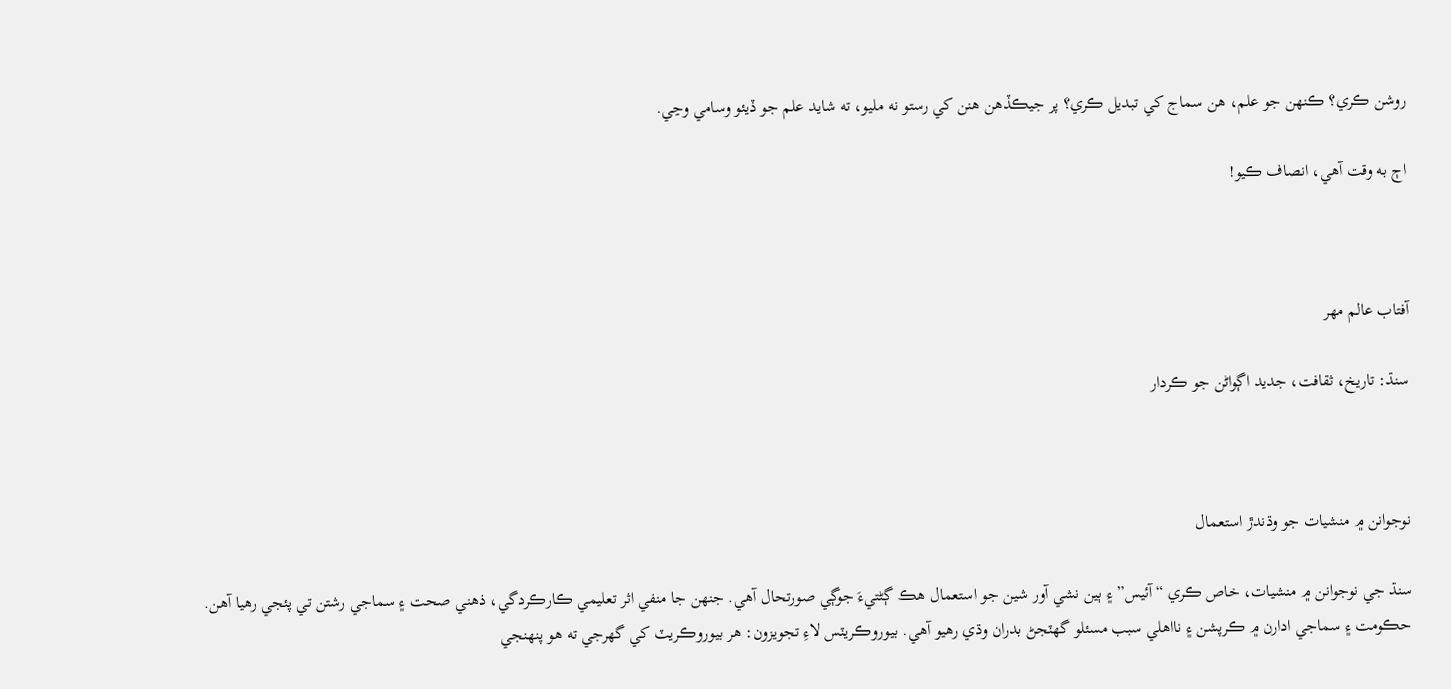روشن ڪري؟ ڪنهن جو علم، هن سماج کي تبديل ڪري؟ پر جيڪڏهن هنن کي رستو نه مليو، ته شايد علم جو ڏيئو وسامي وڃي.

اڄ به وقت آهي، انصاف ڪيو!



آفتاب عالم مهر

سنڌ: تاريخ، ثقافت، جديد اڳواڻن جو ڪردار



نوجوانن ۾ منشيات جو وڌندڙ استعمال

سنڌ جي نوجوانن ۾ منشيات، خاص ڪري “آئيس” ۽ ٻين نشي آور شين جو استعمال هڪ ڳڻتيءَ جوڳي صورتحال آهي. جنهن جا منفي اثر تعليمي ڪارڪردگي، ذهني صحت ۽ سماجي رشتن تي پئجي رهيا آهن. حڪومت ۽ سماجي ادارن ۾ ڪرپشن ۽ نااهلي سبب مسئلو گهٽجڻ بدران وڌي رهيو آهي. بيوروڪريٽس لاءِ تجويزون: هر بيوروڪريٽ کي گهرجي ته هو پنهنجي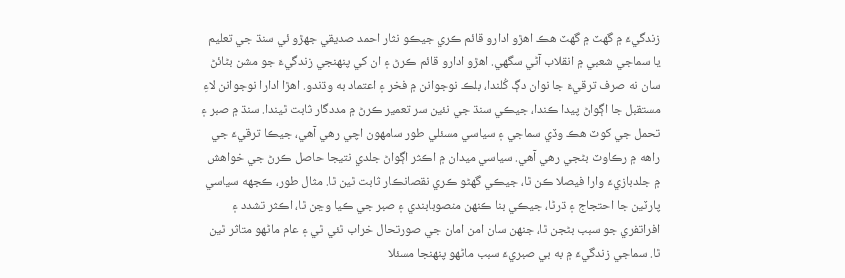زندگيءَ ۾ گهٽ ۾ گهٽ هڪ اهڙو ادارو قائم ڪري جيڪو نثار احمد صديقي جهڙو ئي سنڌ جي تعليم يا سماجي شعبي ۾ انقلاب آڻي سگهي. اهڙو ادارو قائم ڪرڻ ۽ ان کي پنهنجي زندگيءَ جو مشن بڻائڻ سان نه صرف ترقيءَ جا نوان دڳ کُلندا، بلڪ نوجوانن ۾ فخر ۽ اعتماد به وڌندو. اهڙا ادارا نوجوانن لاءِ مستقبل جا اڳواڻ پيدا ڪندا، جيڪي سنڌ جي نئين سر تعمير ڪرڻ ۾ مددگار ثابت ٿيندا. سنڌ ۾ صبر ۽ تحمل جي کوٽ هڪ وڏي سماجي ۽ سياسي مسئلي طور سامهون اچي رهي آهي، جيڪا ترقيءَ جي راهه ۾ رڪاوٽ بڻجي رهي آهي. سياسي ميدان ۾ اڪثر اڳواڻ جلدي نتيجا حاصل ڪرڻ جي خواهش ۾ جلدبازيءَ وارا فيصلا ڪن ٿا، جيڪي گهڻو ڪري نقصانڪار ثابت ٿين ٿا. مثال طور، ڪجهه سياسي پارٽين جا احتجاج ۽ ڌرڻا، جيڪي بنا ڪنهن منصوبابندي ۽ صبر جي ڪيا وڃن ٿا، اڪثر تشدد ۽ افراتفري جو سبب بڻجن ٿا، جنهن سان امن امان جي صورتحال خراب ٿئي ٿي ۽ عام ماڻهو متاثر ٿين ٿا. سماجي زندگيءَ ۾ به بي صبريءَ سبب ماڻهو پنهنجا مسئلا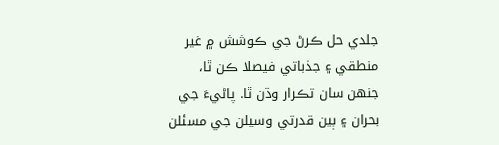جلدي حل ڪرڻ جي ڪوشش ۾ غير منطقي ۽ جذباتي فيصلا ڪن ٿا، جنهن سان تڪرار وڌن ٿا. پاڻيءَ جي بحران ۽ ٻين قدرتي وسيلن جي مسئلن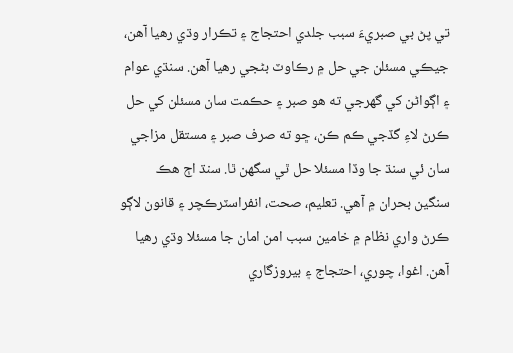تي پڻ بي صبريءَ سبب جلدي احتجاج ۽ تڪرار وڌي رهيا آهن، جيڪي مسئلن جي حل ۾ رڪاوٽ بڻجي رهيا آهن. سنڌي عوام ۽ اڳواڻن کي گهرجي ته هو صبر ۽ حڪمت سان مسئلن کي حل ڪرڻ لاءِ گڏجي ڪم ڪن، ڇو ته صرف صبر ۽ مستقل مزاجي سان ئي سنڌ جا وڏا مسئلا حل ٿي سگهن ٿا. سنڌ اڄ هڪ سنگين بحران ۾ آهي. تعليم، صحت، انفراسٽرڪچر ۽ قانون لاڳو ڪرڻ واري نظام ۾ خامين سبب امن امان جا مسئلا وڌي رهيا آهن. اغوا، چوري، احتجاج ۽ بيروزگاري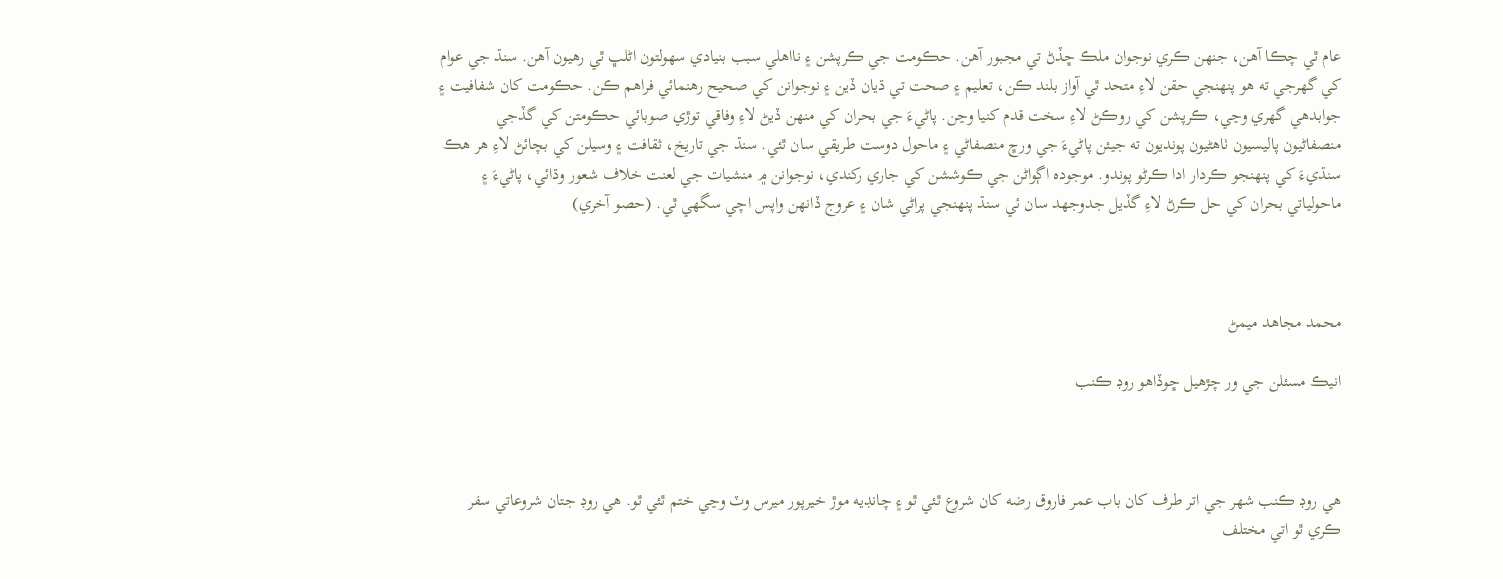عام ٿي چڪا آهن، جنهن ڪري نوجوان ملڪ ڇڏڻ تي مجبور آهن. حڪومت جي ڪرپشن ۽ نااهلي سبب بنيادي سهولتون اڻلڀ ٿي رهيون آهن. سنڌ جي عوام کي گهرجي ته هو پنهنجي حقن لاءِ متحد ٿي آواز بلند ڪن، تعليم ۽ صحت تي ڌيان ڏين ۽ نوجوانن کي صحيح رهنمائي فراهم ڪن. حڪومت کان شفافيت ۽ جوابدهي گهري وڃي، ڪرپشن کي روڪڻ لاءِ سخت قدم کنيا وڃن. پاڻيءَ جي بحران کي منهن ڏيڻ لاءِ وفاقي توڙي صوبائي حڪومتن کي گڏجي منصفاڻيون پاليسيون ٺاهڻيون پونديون ته جيئن پاڻيءَ جي ورڇ منصفاڻي ۽ ماحول دوست طريقي سان ٿئي. سنڌ جي تاريخ، ثقافت ۽ وسيلن کي بچائڻ لاءِ هر هڪ سنڌيءَ کي پنهنجو ڪردار ادا ڪرڻو پوندو. موجوده اڳواڻن جي ڪوششن کي جاري رکندي، نوجوانن ۾ منشيات جي لعنت خلاف شعور وڌائي، پاڻيءَ ۽ ماحولياتي بحران کي حل ڪرڻ لاءِ گڏيل جدوجهد سان ئي سنڌ پنهنجي پراڻي شان ۽ عروج ڏانهن واپس اچي سگهي ٿي. (حصو آخري)



محمد مجاهد ميمڻ

انيڪ مسئلن جي ور چڙهيل ڇوڏاھو روڊ ڪنب



ھي روڊ ڪنب شھر جي اتر طرف کان باب عمر فاروق رضه کان شروع ٿئي ٿو ۽ چانڊيه موڙ خيرپور ميرس وٽ وڃي ختم ٿئي ٿو. ھي روڊ جتان شروعاتي سفر ڪري ٿو اتي مختلف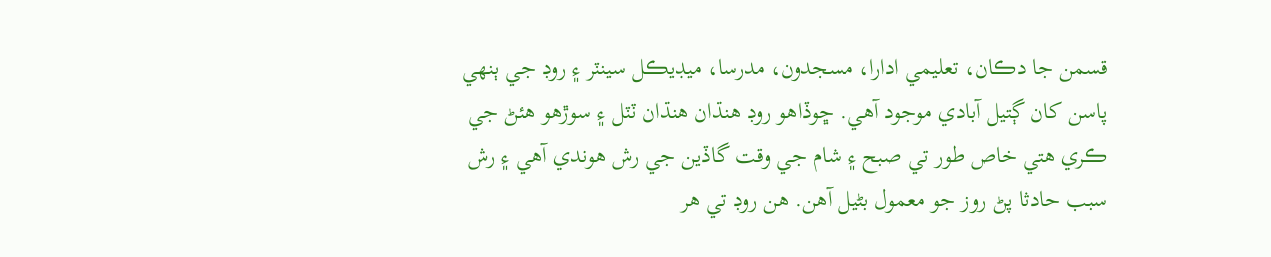قسمن جا دڪان، تعليمي ادارا، مسجدون، مدرسا، ميڊيڪل سينٽر ۽ روڊ جي ٻنھي پاسن کان ڳتيل آبادي موجود آھي. ڇوڏاھو روڊ ھنڌان ھنڌان ٽٽل ۽ سوڙھو ھئڻ جي ڪري ھتي خاص طور تي صبح ۽ شام جي وقت گاڏين جي رش ھوندي آھي ۽ رش سبب حادثا پڻ روز جو معمول بڻيل آھن. ھن روڊ تي ھر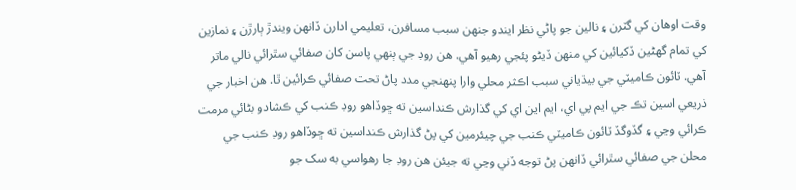وقت اوھان کي گٽرن ۽ نالين جو پاڻي نظر ايندو جنھن سبب مسافرن، تعليمي ادارن ڏانھن ويندڙ ٻارڙن ۽ نمازين کي تمام گھڻين ڏکيائين کي منھن ڏيڻو پئجي رھيو آھي. ھن روڊ جي ٻنھي پاسن کان صفائي سٿرائي نالي ماتر آھي. ٽائون ڪاميٽي جي بيڌياني سبب اڪثر محلي وارا پنھنجي مدد پاڻ تحت صفائي ڪرائين ٿا. ھن اخبار جي ذريعي اسين تڪ جي ايم پي اي، ايم اين اي کي گذارش ڪنداسين ته ڇوڏاھو روڊ ڪنب کي ڪشادو بڻائي مرمت ڪرائي وڃي ۽ گڏوگڏ ٽائون ڪاميٽي ڪنب جي چيئرمين کي پڻ گذارش ڪنداسين ته ڇوڏاھو روڊ ڪنب جي محلن جي صفائي سٿرائي ڏانھن پڻ توجه ڏني وڃي ته جيئن ھن روڊ جا رهواسي به سک جو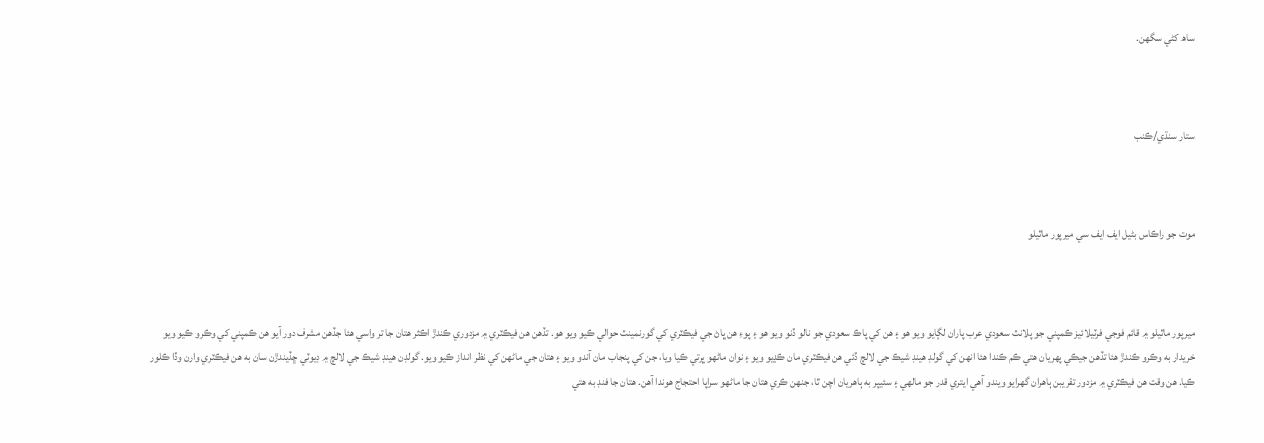ساھ کڻي سگھن.



ستار سنڌي/ڪنب



موت جو راڪاس بڻيل ايف ايف سي ميرپور ماٿيلو



ميرپور ماٿيلو ۾ قائم فوجي فرٽيلائيز ڪمپني جو پلانٽ سعودي عرب پاران لڳايو ويو ھو ۽ ھن کي پاڪ سعودي جو نالو ڏنو ويو ھو ۽ پوءِ ھن ڀاڻ جي فيڪٽري کي گورنمينٽ حوالي ڪيو ويو ھو. تڏھن ھن فيڪٽري ۾ مزدوري ڪندڙ اڪثر ھتان جا تر واسي ھئا جڏھن مشرف دور آيو ھن ڪمپني کي وڪرو ڪيو ويو خريدار به وڪرو ڪندڙ ھئا تڏھن جيڪي پھريان ھتي ڪم ڪندا ھئا انھن کي گولڊ ھينڊ شيڪ جي لالچ ڏئي ھن فيڪٽري مان ڪڍيو ويو ۽ نوان ماڻھو ڀرتي ڪيا ويا، جن کي پنجاب مان آندو ويو ۽ ھتان جي ماڻھن کي نظر انداز ڪيو ويو. گولڊن ھينڊ شيڪ جي لالچ ۾ ڊيوٽي ڇڏيندڙن سان به ھن فيڪٽري وارن وڏا ڪلور ڪيا. ھن وقت ھن فيڪٽري ۾ مزدور تقريبن ٻاھران گھرايو ويندو آھي ايتري قدر جو مالھي ۽ سئيپر به ٻاھريان اچن ٿا، جنھن ڪري ھتان جا ماڻھو سراپا احتجاج ھوندا آھن. ھتان جا فنڊ به ھتي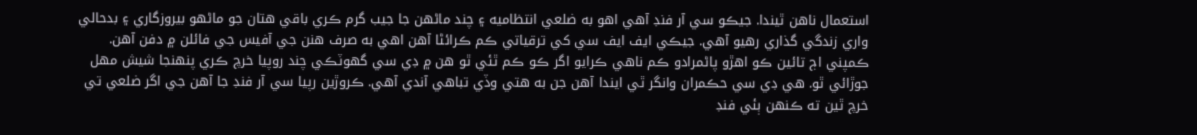استعمال ناھن ٿيندا. جيڪو سي آر فنڊ آھي اھو به ضلعي انتظاميه ۽ چند ماڻھن جا جيب گرم ڪري باقي ھتان جو ماڻھو بيروزگاري ۽ بدحالي واري زندگي گذاري رهيو آهي. جيڪي ايف ايف سي کي ترقياتي ڪم ڪرائڻا آھن اھي به صرف ھنن جي آفيس جي فائلن ۾ دفن آھن. ڪمپني اڄ تائين ڪو اھڙو پاڻمرادو ڪم ناھي ڪرايو اگر ڪو ڪم ٿئي ٿو ھن ۾ ڊي سي گھوٽڪي چند روپيا خرچ ڪري پنھنجا شيش مھل جوڙائي ٿو. ھي ڊي سي حڪمران وانگر ٿي ايندا آھن جن به ھتي وڏي تباھي آندي آھي. ڪروڙين رپيا سي آر فنڊ جا آھن جي اگر ضلعي تي خرچ ٿين ته ڪنھن ٻئي فنڊ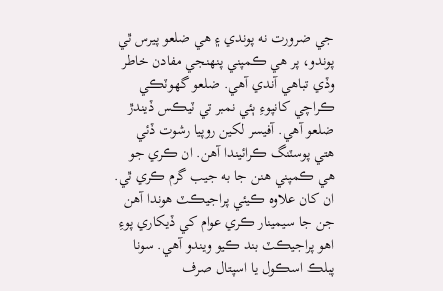جي ضرورت نه پوندي ۽ ھي ضلعو پيرس ٿي پوندو، پر ھي ڪمپني پنھنجي مفادن خاطر وڏي تباھي آندي آھي. ضلعو گھوٽڪي ڪراچي کانپوءِ ٻئي نمبر تي ٽيڪس ڏيندڙ ضلعو آهي. آفيسر لکين روپيا رشوت ڏئي ھتي پوسٽنگ ڪرائيندا آھن. ان ڪري جو ھي ڪمپني ھنن جا به جيب گرم ڪري ٿي. ان کان علاوه ڪيئي پراجيڪٽ ھوندا آھن جن جا سيمينار ڪري عوام کي ڏيکاري پوءِ اھو پراجيڪٽ بند ڪيو ويندو آھي. سونا پبلڪ اسڪول يا اسپتال صرف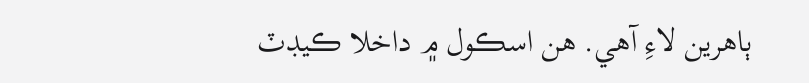ٻاھرين لاءِ آھي. ھن اسڪول ۾ داخلا ڪيڊٽ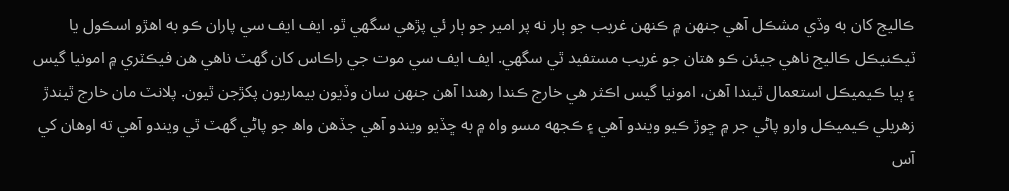ڪاليج کان به وڏي مشڪل آهي جنھن ۾ ڪنھن غريب جو ٻار نه پر امير جو ٻار ئي پڙھي سگھي ٿو. ايف ايف سي پاران ڪو به اھڙو اسڪول يا ٽيڪنيڪل ڪاليج ناھي جيئن ڪو ھتان جو غريب مستفيد ٿي سگھي. ايف ايف سي موت جي راڪاس کان گھٽ ناھي ھن فيڪٽري ۾ امونيا گيس ۽ ٻيا ڪيميڪل استعمال ٿيندا آهن، امونيا گيس اڪثر ھي خارج ڪندا رھندا آھن جنھن سان وڏيون بيماريون پکڙجن ٿيون. پلانٽ مان خارج ٿيندڙ زهريلي ڪيميڪل وارو پاڻي جر ۾ ڇوڙ ڪيو ويندو آهي ۽ ڪجھه مسو واہ ۾ به ڇڏيو ويندو آهي جڏھن واھ جو پاڻي گھٽ ٿي ويندو آهي ته اوھان کي آس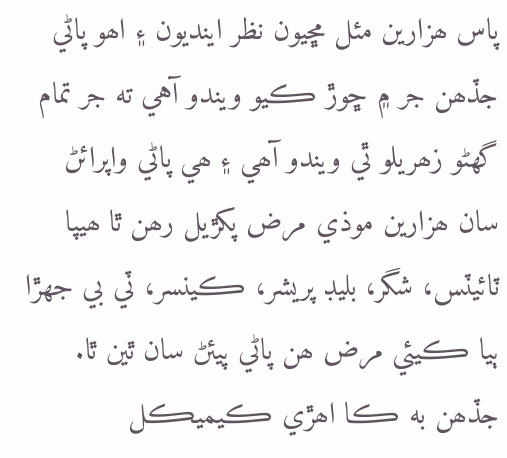پاس ھزارين مئل مڇيون نظر اينديون ۽ اھو پاڻي جڏھن جر ۾ ڇوڙ ڪيو ويندو آهي ته جر تمام گهڻو زھريلو ٿي ويندو آھي ۽ ھي پاڻي واپرائڻ سان ھزارين موذي مرض پکڙيل رھن ٿا ھيپا ٽائيٽس، شگر، بليڊ پريشر، ڪينسر، ٽي بي جھڙا ٻيا ڪيئي مرض ھن پاڻي پيئڻ سان ٿين ٿا. جڏھن به ڪا اھڙي ڪيميڪل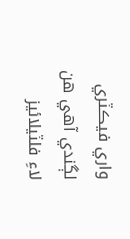واري فيڪٽري لڳندي آھي ھن لاءِ فلٽيلائيز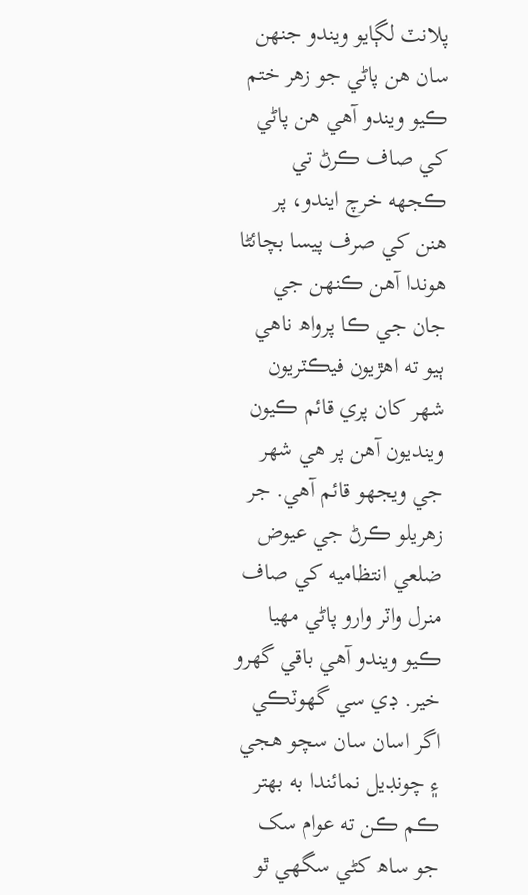پلانٽ لڳايو ويندو جنھن سان ھن پاڻي جو زھر ختم ڪيو ويندو آھي ھن پاڻي کي صاف ڪرڻ تي ڪجھه خرچ ايندو، پر ھنن کي صرف پيسا بچائڻا ھوندا آھن ڪنھن جي جان جي ڪا پرواھ ناھي ٻيو ته اھڙيون فيڪٽريون شھر کان پري قائم ڪيون وينديون آهن پر ھي شھر جي ويجھو قائم آھي. جر زھريلو ڪرڻ جي عيوض ضلعي انتظاميه کي صاف منرل واٽر وارو پاڻي مھيا ڪيو ويندو آهي باقي گھرو خير. ڊي سي گھوٽڪي اگر اسان سان سچو ھجي ۽ چونڊيل نمائندا به بهتر ڪم ڪن ته عوام سک جو ساھ کڻي سگھي ٿو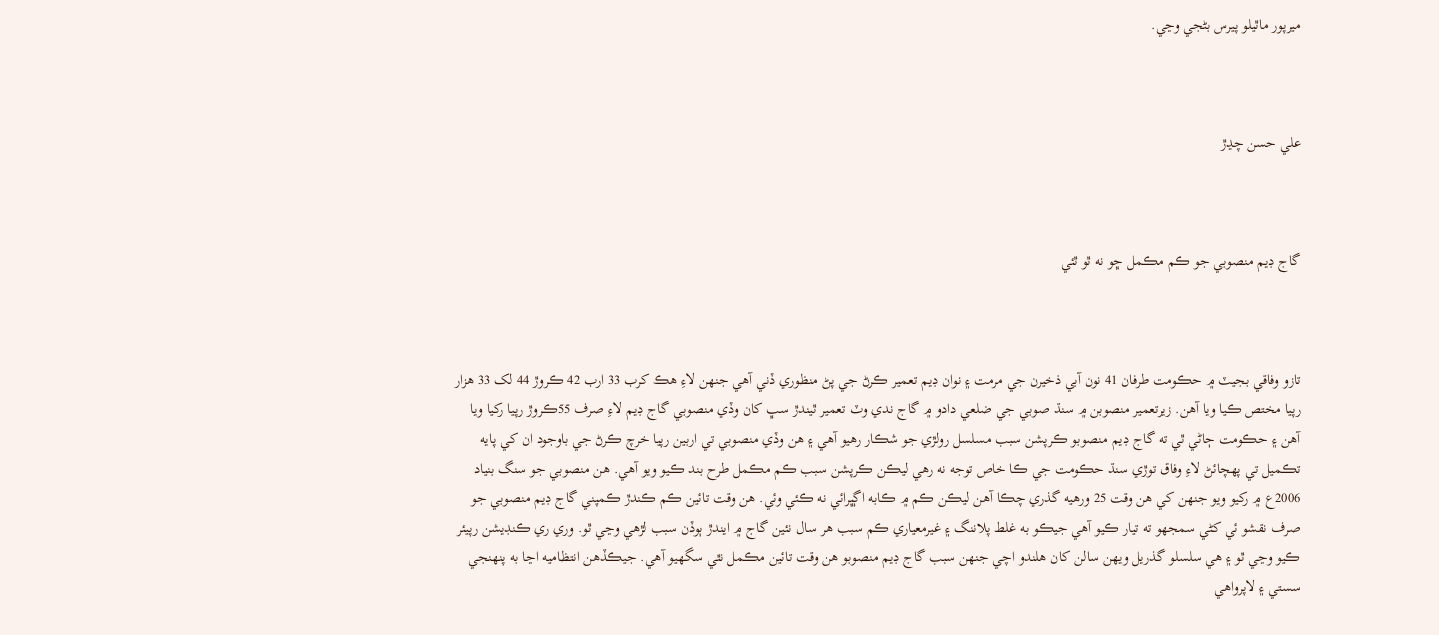ميرپور ماٿيلو پيرس بڻجي وڃي.



علي حسن چڍڙ



گاج ڊيم منصوبي جو ڪم مڪمل ڇو نه ٿو ٿئي



تازو وفاقي بجيٽ ۾ حڪومت طرفان 41 نون آبي ذخيرن جي مرمت ۽ نوان ڊيم تعمير ڪرڻ جي پڻ منظوري ڏني آھي جنهن لاءِ هڪ کرب 33 ارب 42 ڪروڙ 44 لک 33 هزار رپيا مختص ڪيا ويا آھن. زيرتعمير منصوبن ۾ سنڌ صوبي جي ضلعي دادو ۾ گاج ندي وٽ تعمير ٿيندڙ سڀ کان وڏي منصوبي گاج ڊيم لاءِ صرف 55ڪروڙ رپيا رکيا ويا آھن ۽ حڪومت ڄاڻي ٿي ته گاج ڊيم منصوبو ڪرپشن سبب مسلسل رولڙي جو شڪار رهيو آھي ۽ هن وڏي منصوبي تي اربين رپيا خرچ ڪرڻ جي باوجود ان کي پايه تڪميل تي پهچائڻ لاءِ وفاق توڙي سنڌ حڪومت جي ڪا خاص توجه نه رهي ليڪن ڪرپشن سبب ڪم مڪمل طرح بند ڪيو ويو آهي. هن منصوبي جو سنگ بنياد 2006ع ۾ رکيو ويو جنهن کي هن وقت 25 ورهيه گذري چڪا آھن ليڪن ڪم ۾ ڪابه اڳڀرائي نه ڪئي وئي. هن وقت تائين ڪم ڪندڙ ڪمپني گاج ڊيم منصوبي جو صرف نقشو ئي کڻي سمجهو ته تيار ڪيو آھي جيڪو به غلط پلاننگ ۽ غيرمعياري ڪم سبب هر سال نئين گاج ۾ ايندڙ ٻوڏن سبب لڙهي وڃي ٿو. وري ري ڪنڊيشن رپيئر ڪيو وڃي ٿو ۽ هي سلسلو گذريل ويهن سالن کان هلندو اچي جنهن سبب گاج ڊيم منصوبو هن وقت تائين مڪمل نٿي سگهيو آھي. جيڪڏهن انتظاميه اڃا به پنهنجي سستي ۽ لاپرواهي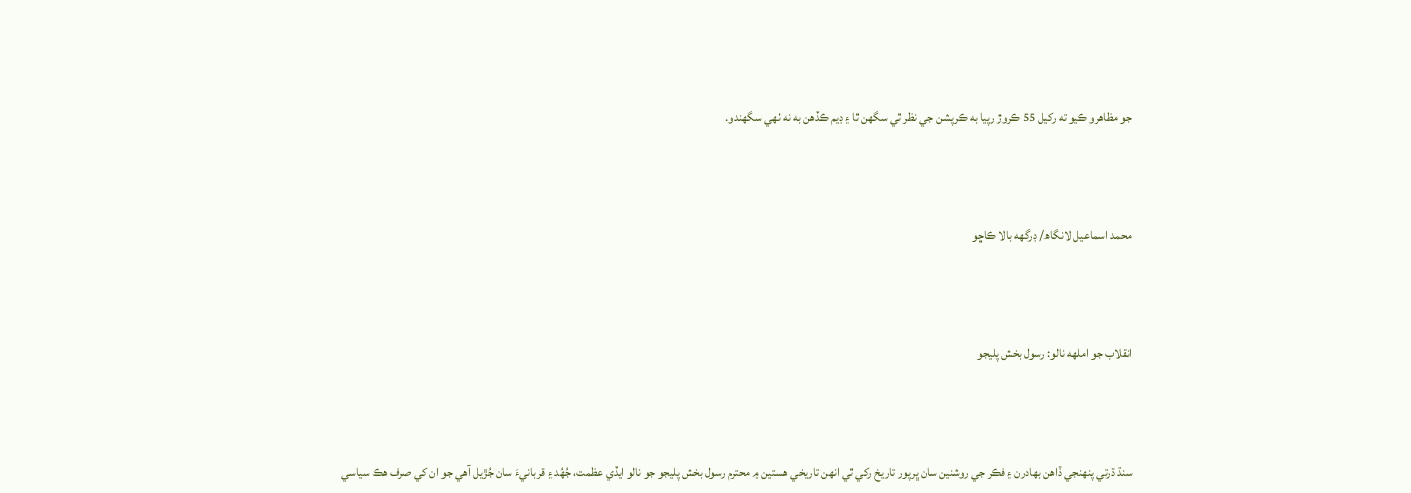جو مظاهرو ڪيو ته رکيل 55 ڪروڙ رپيا به ڪرپشن جي نظر ٿي سگهن ٿا ۽ ڊيم ڪڏهن به نه ٺھي سگهندو.



محمد اسماعيل لانگاھ/ ڊرگھه بالا ڪاڇو



انقلاب جو املهه نالو: رسول بخش پليجو



سنڌ ڌرتي پنهنجي ڏاهن بهادرن ۽ فڪر جي روشنين سان ڀرپور تاريخ رکي ٿي انهن تاريخي هستين ۾ محترم رسول بخش پليجو جو نالو ايڏي عظمت، جُهُد ۽ قربانيءَ سان جُڙيل آهي جو ان کي صرف هڪ سياسي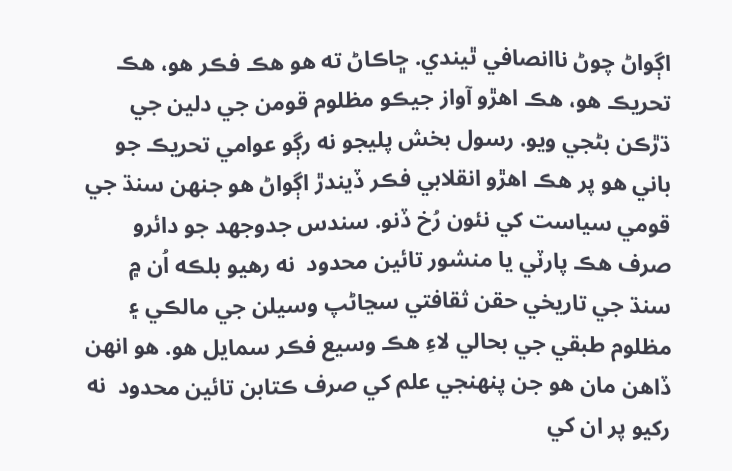اڳواڻ چوڻ ناانصافي ٿيندي. ڇاڪاڻ ته هو هڪ فڪر هو، هڪ تحريڪ هو، هڪ اهڙو آواز جيڪو مظلوم قومن جي دلين جي ڌڙڪن بڻجي ويو. رسول بخش پليجو نه رڳو عوامي تحريڪ جو باني هو پر هڪ اهڙو انقلابي فڪر ڏيندڙ اڳواڻ هو جنهن سنڌ جي قومي سياست کي نئون رُخ ڏنو. سندس جدوجهد جو دائرو صرف هڪ پارٽي يا منشور تائين محدود  نه رهيو بلڪه اُن ۾ سنڌ جي تاريخي حقن ثقافتي سڃاڻپ وسيلن جي مالڪي ۽ مظلوم طبقي جي بحالي لاءِ هڪ وسيع فڪر سمايل هو. هو انهن ڏاهن مان هو جن پنهنجي علم کي صرف ڪتابن تائين محدود  نه رکيو پر ان کي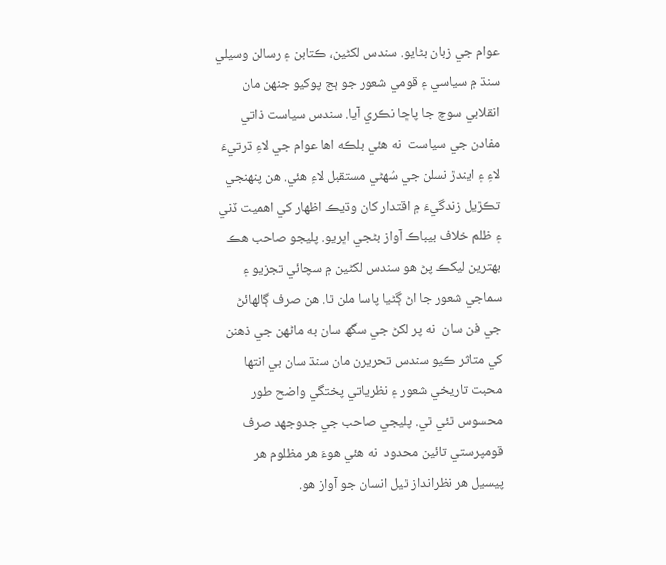عوام جي زبان بڻايو. سندس لکڻين، ڪتابن ۽ رسالن وسيلي سنڌ ۾ سياسي ۽ قومي شعور جو ٻج پوکيو جنهن مان انقلابي سوچ جا پاڇا نڪري آيا. سندس سياست ذاتي مفادن جي سياست  نه هئي بلڪه اها عوام جي لاءِ ڌرتيءَ لاءِ ۽ ايندڙ نسلن جي سُهڻي مستقبل لاءِ هئي. هن پنهنجي تڪڙيل زندگيءَ ۾ اقتدار کان وڌيڪ اظهار کي اهميت ڏني ۽ ظلم خلاف بيباڪ آواز بڻجي اڀريو. پليجو صاحب هڪ بھترين ليکڪ پڻ هو سندس لکڻين ۾ سچائي تجزيو ۽ سماجي شعور جا اڻ ڳڻيا پاسا ملن ٿا. هن صرف ڳالهائڻ جي فن سان  نه پر لکڻ جي سگھ سان به ماڻهن جي ذهنن کي متاثر ڪيو سندس تحريرن مان سنڌ سان بي انتها محبت تاريخي شعور ۽ نظرياتي پختگي واضح طور محسوس ٿئي ٿي. پليجي صاحب جي جدوجهد صرف قومپرستي تائين محدود  نه هئي هوءَ هر مظلوم هر پيسيل هر نظرانداز ٿيل انسان جو آواز هو.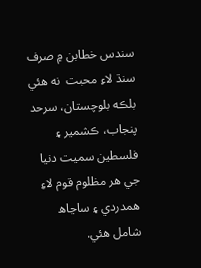سندس خطابن ۾ صرف سنڌ لاءِ محبت  نه هئي بلڪه بلوچستان، سرحد پنجاب، ڪشمير ۽ فلسطين سميت دنيا جي هر مظلوم قوم لاءِ همدردي ۽ ساڃاھ شامل هئي.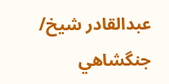عبدالقادر شيخ/ جنگشاهي